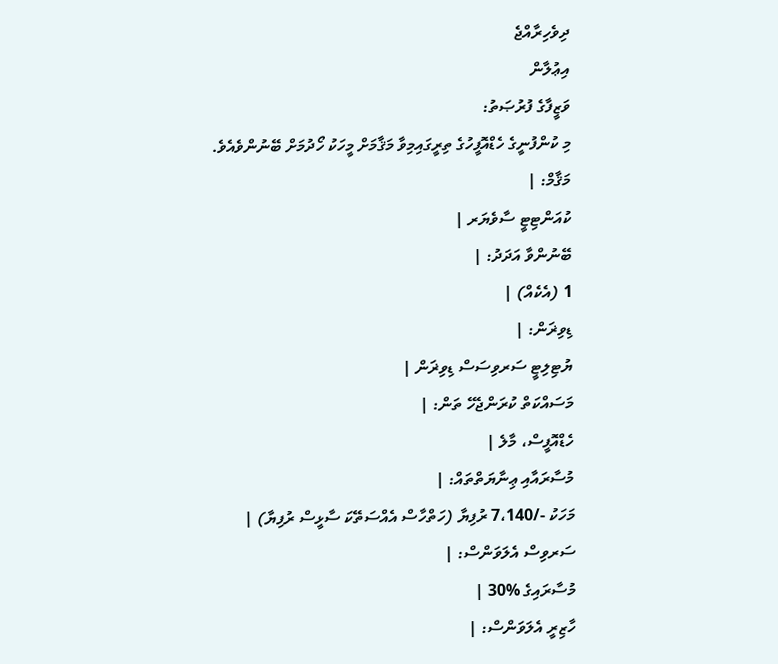ދިވެހިރާއްޖެ
އިޢުލާން
ވަޒީފާގެ ފުރުޞަތު:
މި ކުންފުނީގެ ހެޑްއޮފީހުގެ ތިރީގައިމިވާ މަޤާމަށް މީހަކު ހޯދުމަށް ބޭނުންވެއެވެ.
މަޤާމް: |
ކުއަންޓިޓީ ސާވެޔަރ |
ބޭނުންވާ އަދަދު: |
1 (އެކެއް) |
ޑިވިޜަން: |
ޔުޓިލިޓީ ސަރވިސަސް ޑިވިޜަން |
މަސައްކަތް ކުރަންޖެހޭ ތަން: |
ހެޑްއޮފީސް، މާލެ |
މުސާރައާއި ޢިނާޔަތްތައް: |
މަހަކު -/7،140 ރުފިޔާ (ހަތްހާސް އެއްސަތޭކަ ސާޅީސް ރުފިޔާ) |
ސަރވިސް އެލަވަންސް: |
މުސާރައިގެ %30 |
ހާޒިރީ އެލަވަންސް: |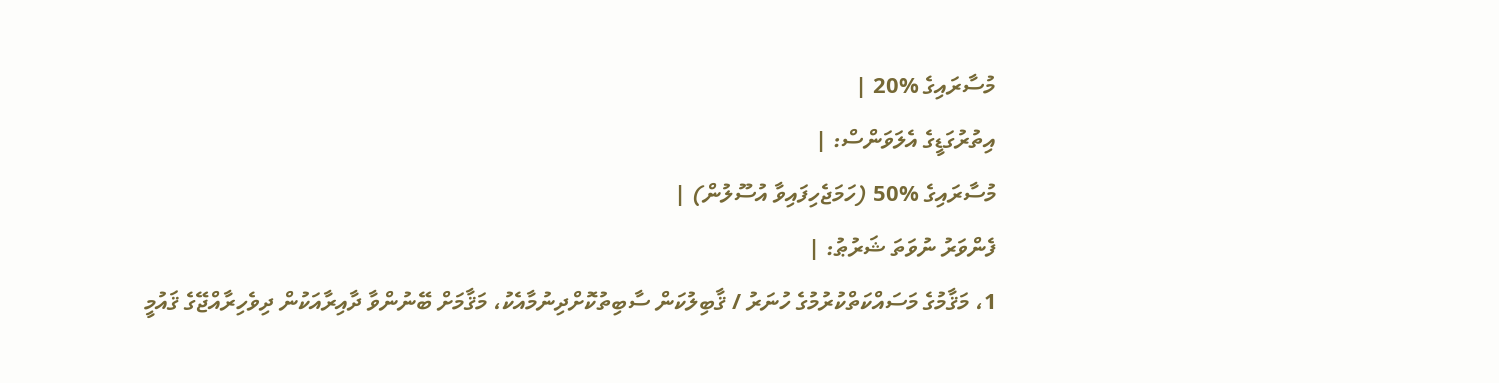މުސާރައިގެ %20 |
އިތުރުގަޑީގެ އެލަވަންސް: |
މުސާރައިގެ %50 (ހަމަޖެހިފައިވާ އުސޫލުން) |
ފެންވަރު ނުވަތަ ޝަރުޠު: |
1، މަޤާމުގެ މަސައްކަތްކުރުމުގެ ހުނަރު / ޤާބިލުކަން ސާބިތުކޮށްދިނުމާއެކު، މަޤާމަށް ބޭނުންވާ ދާއިރާއަކުން ދިވެހިރާއްޖޭގެ ޤައުމީ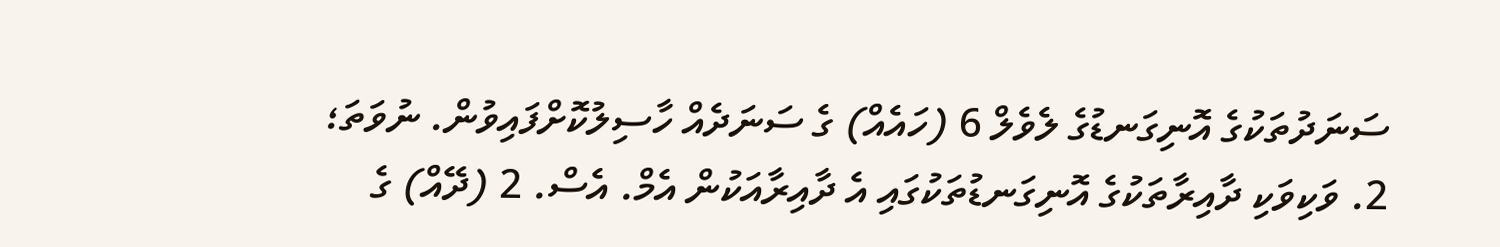ސަނަދުތަކުގެ އޮނިގަނޑުގެ ލެވެލް 6 (ހައެއް) ގެ ސަނަދެއް ހާސިލުކޮށްފައިވުން. ނުވަތަ؛ 2. ވަކިވަކި ދާއިރާތަކުގެ އޮނިގަނޑުތަކުގައި އެ ދާއިރާއަކުން އެމް. އެސް. 2 (ދޭއް) ގެ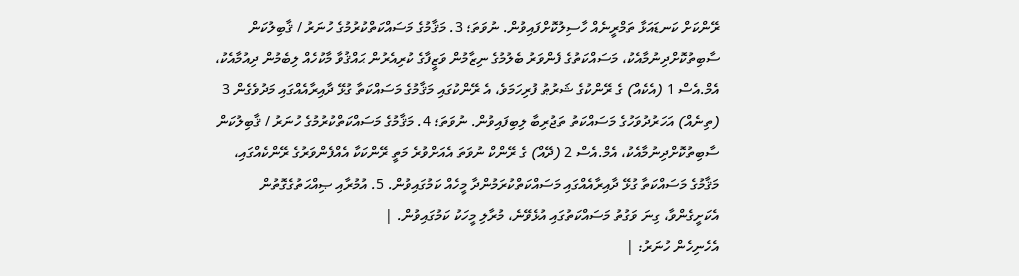ރޭންކަށް ކަނޑައަޅާ ތަމްރީނެއް ހާސިލުކޮށްފައިވުން. ނުވަތަ؛ 3. މަޤާމުގެ މަސައްކަތްކުރުމުގެ ހުނަރު / ޤާބިލުކަން ސާބިތުކޮށްދިނުމާއެކު، މަސައްކަތުގެ ފެންވަރު ބެލުމުގެ ނިޒާމުން ވަޒީފާގެ ކުރިއެރުން ޙައްޤުވާ މާކުހެއް ލިބެމުން ދިއުމާއެކު، އެމް.އެސް 1 (އެކެއް) ގެ ރޭންކުގެ ޝަރުޠު ފުރިހަމަވެ، އެ ރޭންކުގައި މަޤާމުގެ މަސައްކަތާ ގުޅޭ ދާއިރާއެއްގައި މަދުވެގެން 3 (ތިނެއް) އަހަރުދުވަހުގެ މަސައްކަތު ތަޖުރިބާ ލިބިފައިވުން. ނުވަތަ؛ 4. މަޤާމުގެ މަސައްކަތްކުރުމުގެ ހުނަރު / ޤާބިލުކަން ސާބިތުކޮށްދިނުމާއެކު، އެމް.އެސް 2 (ދޭއް) ގެ ރޭންކް ނުވަތަ އެއަށްވުރެ މަތީ ރޭންކަކާ އެއްފެންވަރުގެ ރޭންކެއްގައި، މަޤާމުގެ މަސައްކަތާ ގުޅޭ ދާއިރާއެއްގައި މަސައްކަތްކުރަމުންދާ މީހެއް ކަމުގައިވުން. 5. އުމުރާއި ޞިއްޙަތުގެގޮތުން އެކަށީގެންވާ، ގިނަ ވަގުތު މަސައްކަތުގައި އުޅެވޭނެ، މުރާލި މީހަކު ކަމުގައިވުން. |
އެހެނިހެން ހުނަރު: |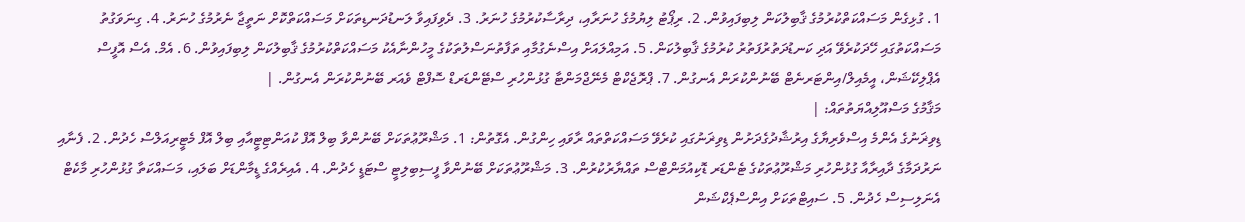1. ގުޅިގެން މަސައްކަތްކުރުމުގެ ޤާބިލުކަން ލިބިފައިވުން. 2. ރިޕޯޓު ލިޔުމުގެ ހުނަރާއި، ދިރާސާކުރުމުގެ ހުނަރު. 3. ދެވިފައިވާ ލަނޑުދަނޑިތަކަށް މަސައްކަތްކޮށް ނަތީޖާ ނެރުމުގެ ހުނަރު. 4. ގިނަވަގުތު މަސައްކަތުގައި ހޭދަކުރެވޭ އަދި ކަނޑުދަތުރުފަތުރު ކުރުމުގެ ޤާބިލުކަން. 5. އަމިއްލައަށް އިސްނެގުމާއި ތަފާތުނަސްލުތަކުގެ މީހުންނާއެކު މަސައްކަތްކުރުމުގެ ޤާބިލުކަން ލިބިފައިވުން. 6. އެމް. އެސް އޮފީސް އެޕްލިކޭޝަން، އީމެއިލް/އިންޓަރނެޓް ބޭނުންކުރަން އެނގުން. 7. ޕްރޮޖެކްޓް މެނޭޖްމަންޓާ ގުޅުންހުރި ސްޓޭންޑަރޑް ސޮފްޓް ވެއަރ ބޭނުންކުރަން އެނގުން. |
މަޤާމުގެ މަސްއޫލިއްޔަތުތައް: |
ޑިވިޜަނުގެ އެންމެ އިސްވެރިޔާގެ އިރުޝާދުގެދަށުން ޑިވިޜަނުގައި ކުރެވޭ މަސައްކަތްތައް ރާވައި ހިންގުން. އެގޮތުން: 1. މަޝްރޫޢުތަކަށް ބޭނުންވާ ބިލް އޮފް ކުއަންޓިޓީއާއި ބިލް އޮފް މެޓީރިއަލްސް ހެދުން. 2. ފެނާއި ނަރުދަމާގެ ދާއިރާއާ ގުޅުންހުރި މަޝްރޫޢުތަކުގެ ޓެންޑަރ ޑޮކިއުމަންޓްސް ތައްޔާރުކުރުން. 3. މަޝްރޫޢުތަކަށް ބޭނުންވާ ފީސިބިލިޓީ ސްޓަޑީ ހެދުން. 4. އެއިރެއްގެ ޑީމާންޑަށް ބަލައި، މަސައްކަތާ ގުޅުންހުރި މާކެޓް އެނަލިސިސް ހެދުން. 5. ސައިޓްތަކަށް އިންސްޕެކްޝަން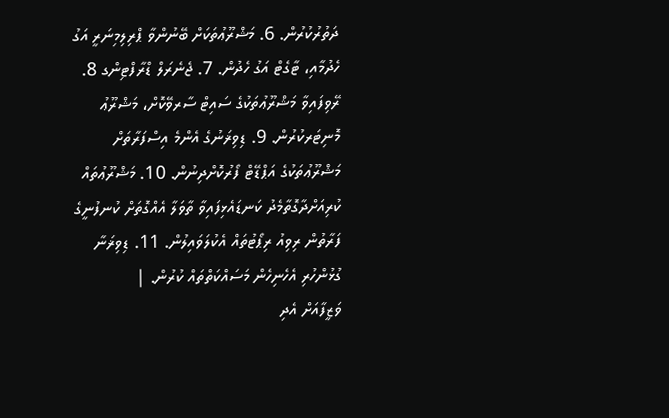ދަތުރުކުރުން. 6. މަޝްރޫޢުތަކަށް ބޭނުންވާ ޕްރިލިމިނަރީ އަގު ހެދުމާއި، ޓާގެޓް އަގު ހެދުން. 7. ޖެނެރަލް ޑްރާފްޓިންގ 8. ރޭވިފައިވާ މަޝްރޫޢުތަކުގެ ސައިޓް ސާރވޭކޮށް، މަޝްރޫޢު މޮނިޓަރކުރުން. 9. ޑިވިޜަނުގެ އެންމެ އިސްފަރާތަށް މަޝްރޫޢުތަކުގެ އަޕްޑޭޓް ފޯރުކޮށްދިނުން. 10. މަޝްރޫޢުތައް ކުރިއަށްދާގޮތާމެދު ކަނޑައެޅިފައިވާ ތާވަލާ އެއްގޮތަށް ކުނފުނީގެ ފަރާތުން ރިވިއު ރިޕޯޓުތައް އެކުލަވައިލުން. 11. ޑިވިޜަނާ ގުޅުންހުރި އެހެނިހެން މަސައްކަތްތައް ކުރުން. |
ވަޒީފާއަށް އެދި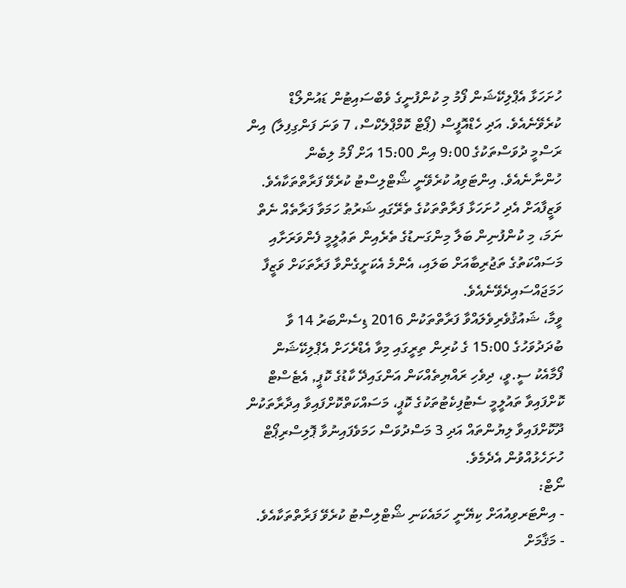ހުށަހަޅާ އެޕްލިކޭޝަން ފޯމު މި ކުންފުނީގެ ވެބްސައިޓުން ޑައުންލޯޑް ކުރެވޭނެއެވެ. އަދި ހެޑްއޮފީސް (ޕޯޓް ކޮމްޕްލެކްސް، 7 ވަނަ ފަންގިފިލާ) އިން ރަސްމީ ދުވަސްތަކުގެ 9:00 އިން 15:00 އަށް ފޯމު ލިބެން ހުންނާނެއެވެ. އިންޓަވިއު ކުރެވޭނީ ޝޯޓްލިސްޓު ކުރެވޭ ފަރާތްތަކާއެވެ. ވަޒީފާއަށް އެދި ހުށަހަޅާ ފަރާތްތަކުގެ ތެރޭގައި ޝަރުޠު ހަމަވާ ފަރާތެއް ނެތް ނަމަ، މި ކުންފުނިން ބަލާ މިންގަނޑުގެ ތެރެއިން ތަޢުލީމީ ފެންވަރަށާއި މަސައްކަތުގެ ތަޖުރިބާއަށް ބަލައި، އެންމެ އެކަށީގެންވާ ފަރާތަކަށް ވަޒީފާ ހަމަޖައްސައިދެވޭނެއެވެ.
ވީމާ، ޝައުޤުވެރިވެލައްވާ ފަރާތްތަކުން 2016 ޑިސެންބަރު 14 ވާ ބުދަދުވަހުގެ 15:00 ގެ ކުރިން ތިރީގައި މިވާ އެޑްރެހަށް އެޕްލިކޭޝަން ފޯމާއެކު ސީ.ވީ، ދިވެހި ރައްޔިތެއްކަން އަންގައިދޭ ކާޑުގެ ކޮޕީ, އެޓެސްޓް ކޮށްފައިވާ ތައުލީމީ ސެޓުފިކެޓުތަކުގެ ކޮޕީ، މަސައްކަތްކޮށްފައިވާ އިދާރާތަކުން ދޫކޮށްފައިވާ ލިޔުންތައް އަދި 3 މަސްދުވަސް ހަމަވެފައިނުވާ ޕޮލިސްރިޕޯޓް ހުށަހެޅުއްވުން އެދެމެވެ.
ނޯޓް:
- އިންޓަރވިއުއަށް ކިޔޭނީ ހަމައެކަނި ޝޯޓްލިސްޓު ކުރެވޭ ފަރާތްތަކާއެވެ.
- މަޤާމަށް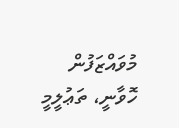މުވައްޒަފުން ހޮވާނީ، ތަޢުލީމީ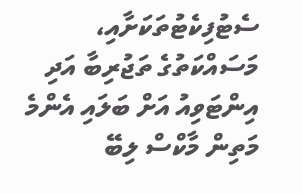ސެޓުފިކެޓުތަކަށާއި، މަސައްކަތުގެ ތަޖުރިބާ އަދި އިންޓަވިއު އަށް ބަލައި އެންމެ މަތިން މާކްސް ލިބޭ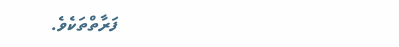ފަރާތްތަކެވެ.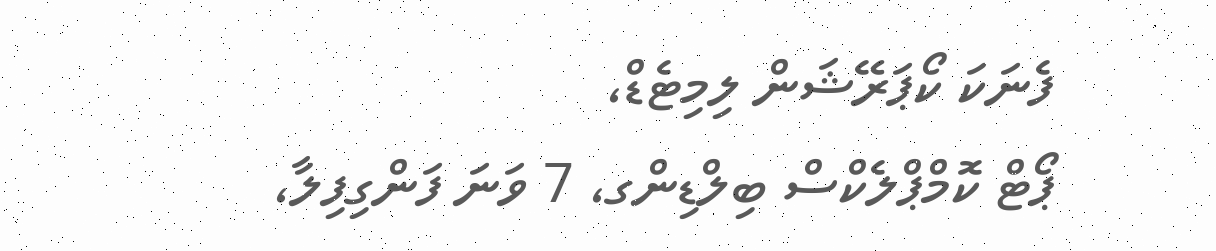ފެނަކަ ކޯޕަރޭޝަން ލިމިޓެޑް،
ޕޯޓް ކޮމްޕްލެކްސް ބިލްޑިންގ، 7 ވަނަ ފަންގިފިލާ،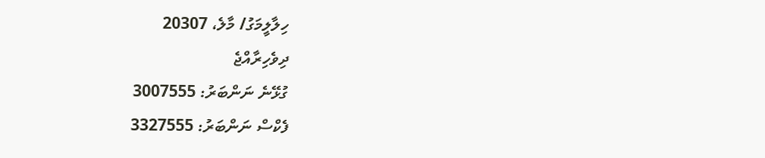ހިލާލީމަގު/ މާލެ، 20307
ދިވެހިރާއްޖެ
ގުޅޭނެ ނަންބަރު: 3007555
ފެކްސް ނަންބަރު: 3327555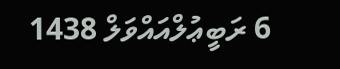6 ރަބީޢުލްއައްވަލް 1438